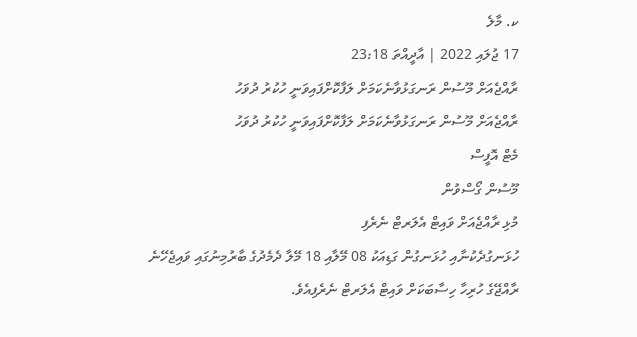ކ. މާލެ
17 ޖުލައި 2022 | އާދީއްތަ 23:18
ރާއްޖެއަށް މޫސުން ރަނގަޅުވާނެކަމަށް ލަފާކޮށްފައިވަނީ ހުކުރު ދުވަހު
ރާއްޖެއަށް މޫސުން ރަނގަޅުވާނެކަމަށް ލަފާކޮށްފައިވަނީ ހުކުރު ދުވަހު
މެޓް އޮފީސް
މޫސުން ގޯސްވުން
މުޅި ރާއްޖެއަށް ވައިޓް އެލަރޓް ނެރެފި
ހުޅަނގުދެކުނާއި ހުޅަނގުން ގަޑިއަކު 08 މޭލާއި 18 މޭލާ ދެމެދުގެ ބާރުމިނުގައި ވައިޖެހޭނެ
ރާއްޖޭގެ ހުރިހާ ހިސާބަކަށް ވައިޓް އެލަރޓް ނެރެފިއެވެ.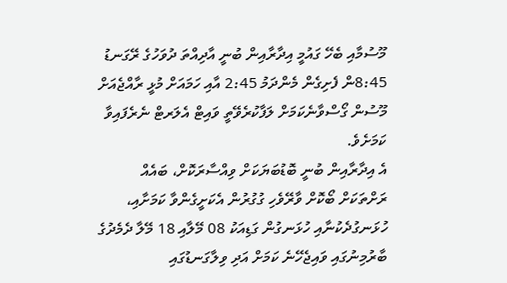މޫސުމާއި ބެހޭ ގައުމީ އިދާރާއިން ބުނީ އާދިއްތަ ދުވަހުގެ ރޭގަނޑު 8:45ން ފެށިގެން މެންދަމު 2:45 އާއި ހަމައަށް މުޅީ ރާއްޖެއަށް މޫސުން ގޯސްވާނެކަމަށް ލަފާކުރެވޭތީ ވައިޓް އެލަރޓް ނެރެފައިވާ ކަމަށެވެ.
އެ އިދާރާއިން ބުނީ ބޮޑުބަޔަކަށް ވިއްސާރަކޮށް، ބައެއް ރަށްތަކަށް ބޯކޮށް ވާރޭވެހި ގުގުރުން އެކަށީގެންވާ ކަމަށާއި، ހުޅަނގުދެކުނާއި ހުޅަނގުން ގަޑިއަކު 08 މޭލާއި 18 މޭލާ ދެމެދުގެ ބާރުމިނުގައި ވައިޖެހޭނެ ކަމަށް އަދި ވިލާގަނޑުގައި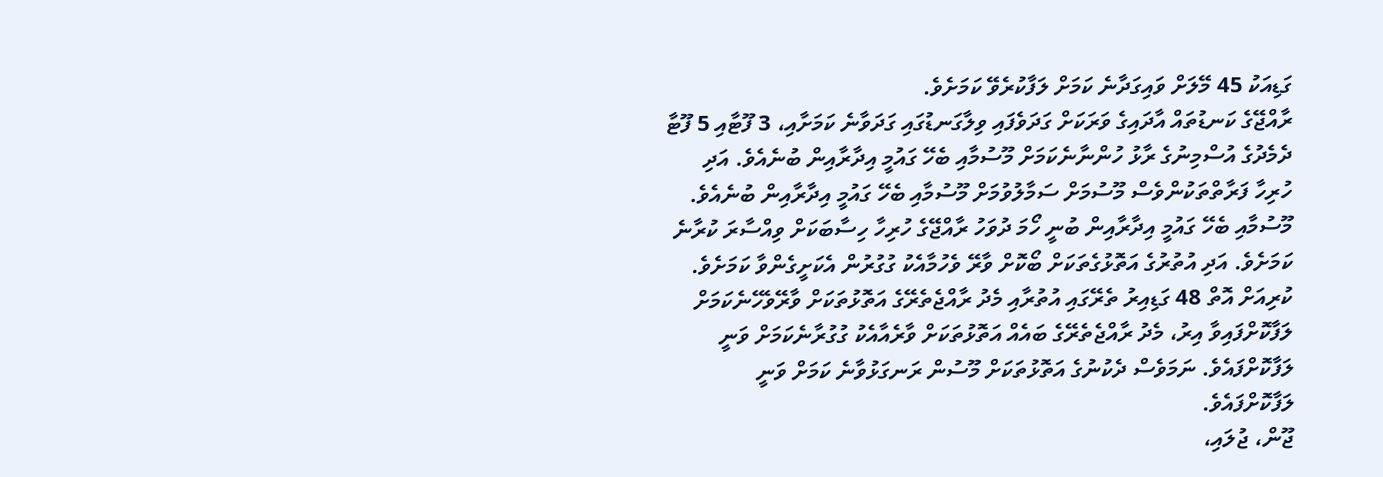ގަޑިއަކު 45 މޭލަށް ވައިގަދާނެ ކަމަށް ލަފާކުރެވޭ ކަމަށެވެ.
ރާއްޖޭގެ ކަނޑުތައް އާދައިގެ ވަރަކަށް ގަދަވެފައި ވިލާގަނޑުގައި ގަދަވާނެ ކަމަށާއި، 3 ފޫޓާއި 5 ފޫޓާ ދެމެދުގެ އުސްމިނުގެ ރާޅު ހުންނާނެކަމަށް މޫސުމާއި ބެހޭ ގައުމީ އިދާރާއިން ބުނެއެވެ. އަދި ހުރިހާ ފަރާތްތަކުންވެސް މޫސުމަށް ސަމާލުވުމަށް މޫސުމާއި ބެހޭ ގައުމީ އިދާރާއިން ބުނެއެވެ.
މޫސުމާއި ބެހޭ ގައުމީ އިދާރާއިން ބުނީ ހޯމަ ދުވަހު ރާއްޖޭގެ ހުރިހާ ހިސާބަކަށް ވިއްސާރަ ކުރާނެ ކަމަށެވެ. އަދި އުތުރުގެ އަތޮޅުގެތަކަށް ބޯކޮށް ވާރޭ ވެހުމާއެކު ގުގުރުން އެކަށީގެންވާ ކަމަށެވެ. ކުރިއަށް އޮތް 48 ގަޑިއިރު ތެރޭގައި އުތުރާއި މެދު ރާއްޖެތެރޭގެ އަތޮޅުތަކަށް ވާރޭވެހޭނެކަމަށް ލަފާކޮށްފައިވާ އިރު، މެދު ރާއްޖެތެރޭގެ ބައެއް އަތޮޅުތަކަށް ވާރެއާއެކު ގުގުރާނެކަމަށް ވަނީ ލަފާކޮށްފައެވެ. ނަމަވެސް ދެކުނުގެ އަތޮޅުތަކަށް މޫސުން ރަނގަޅުވާނެ ކަމަށް ވަނީ ލަފާކޮށްފައެވެ.
ޖޫން، ޖުލައި،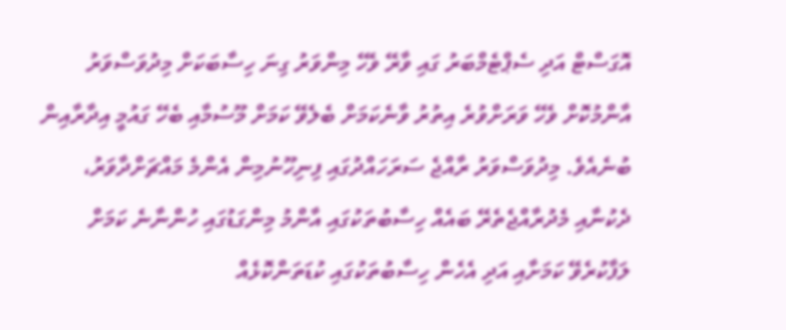އޮގަސްޓް އަދި ސެޕްޓެމްބަރު ގައި ވާރޭ ވެހޭ މިންވަރު ގިނަ ހިސާބަކަށް މިދުވަސްވަރު އާންމުކޮށް ވެހޭ ވަރަށްވުރެ އިތުރު ވާނެކަމަށް ބެލެވޭ ކަމަށް މޫސުމާއި ބެހޭ ގައުމީ އިދާރާއިން ބުނެއެވެ. މިދުވަސްވަރު ރާއްޖެ ސަރަހައްދުގައި ފިނިހޫނުމިން އެންމެ މައްޗަށްދާވަރު، ދެކުނާއި މެދުރާއްޖެތެރޭ ބައެއް ހިސާބުތަކުގައި އާންމު މިންގަޑުގައި ހުންނާނެ ކަމަށް ލަފާކުރެވޭ ކަމަށާއި އަދި އެހެން ހިސާބުތަކުގައި ކުޑަތަންކޮޅެއް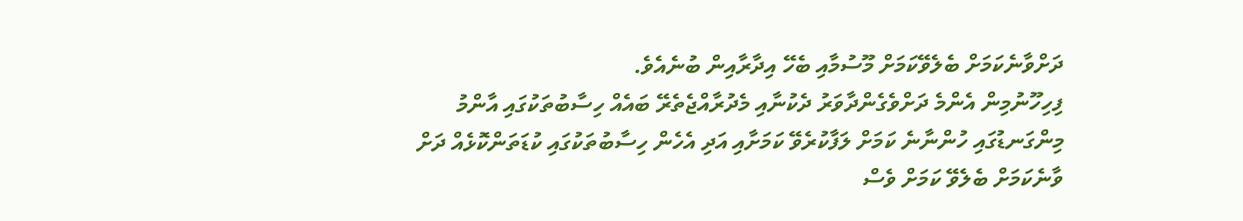ދަށްވާނެކަމަށް ބެލެވޭކަމަށް މޫސުމާއި ބެހޭ އިދާރާއިން ބުނެއެވެ.
ފިހިހޫނުމިން އެންމެ ދަށްވެގެންދާވަރު ދެކުނާއި މެދުރާއްޖެތެރޭ ބައެއް ހިސާބުތަކުގައި އާންމު މިންގަނޑުގައި ހުންނާނެ ކަމަށް ލަފާކުރެވޭ ކަމަށާއި އަދި އެހެން ހިސާބުތަކުގައި ކުޑަތަންކޮޅެއް ދަށް ވާނެކަމަށް ބެލެވޭ ކަމަށް ވެސް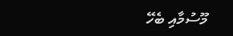މޫސުމާއި ބެހޭ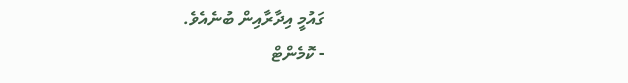ގައުމީ އިދާރާއިން ބުނެއެވެ.
- ކޮމެންޓް